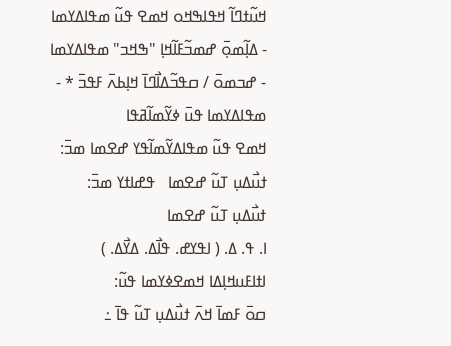ߞߎ߬ߙߣߊ߬ ߞߟߊߒߞߋ ߞߘߐ ߟߎ߬ ߘߟߊߡߌߘߊ - ߡߊ߲߬ߘߋ߲߫ ߝߘߏ߬ߓߊ߬ߞߊ߲ "ߒߞߏ" ߘߟߊߡߌߘߊ - ߝߏߘߋ߫ / ߛߟߏ߬ߡߊ߯ߣߊ߫ ߞߊ߲ߕߍ߫ ߓߟߏ߫ * - ߘߟߊߡߌߘߊ ߟߎ߫ ߦߌ߬ߘߊ߬ߥߟߊ
ߞߘߐ ߟߎ߬ ߘߟߊߡߌ߬ߘߊ߬ߟߌ ߝߐߘߊ ߘߏ߫: ߙߎ߯ߡߎ߲ ߠߎ߬ ߝߐߘߊ   ߟߝߊߙߌ ߘߏ߫:
ߙߎ߯ߡߎ߲ ߠߎ߬ ߝߐߘߊ
ߊ. ߟ. ߡ. ( ߊߟߌߝ. ߟߊ߯ߡ. ߡߌ߯ߡ. )
ߊߙߊߓߎߞߊ߲ߡߊ ߞߘߐߦߌߘߊ ߟߎ߬:
ߛߋ߫ ߓߘߊ߫ ߞߍ߫ ߙߎ߯ߡߎ߲ ߠߎ߬ ߟߊ߫ ߸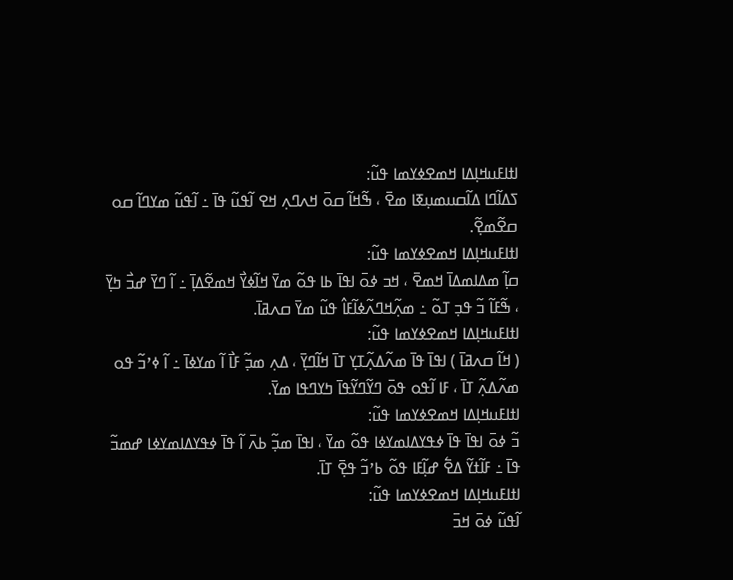ߊߙߊߓߎߞߊ߲ߡߊ ߞߘߐߦߌߘߊ ߟߎ߬:
ߖߡߊ߬ߣߊ ߡߊ߬ߛߎߘߎ߲ߧߊ ߘߐ߫ ، ߒ߬ߞߊ߬ ߛߋ߫ ߞߍߣߍ߲ ߞߐ ߊ߬ߟߎ߬ ߟߊ߫ ߸ ߊ߬ߟߎ߬ ߘߌߣߊ߬ ߛߋ ߛߐ߬ߘߐ߲߬.
ߊߙߊߓߎߞߊ߲ߡߊ ߞߘߐߦߌߘߊ ߟߎ߬:
ߛߊ߲߬ ߘߡߊߘߡߊ߫ ߞߘߐ߫ ، ߞߏ ߦߋ߫ ߊߟߊ߫ ߕߊ ߟߋ߬ ߘߌ߫ ߞߊ߬ߦߌ߯ ߞߘߐ߬ߡߊ߲߫ ߸ ߊ߬ ߣߌ߫ ߝߏ߯ ߤߌ߲߫ ، ߒ߬ߓߊ߬ ߏ߬ ߟߏ߲ ߠߋ߬ ߸ ߘߍ߲߬ߞߣߍ߬ߦߊ߬ߓߊ߮ ߟߎ߬ ߘߌ߫ ߛߍߥߊ߫.
ߊߙߊߓߎߞߊ߲ߡߊ ߞߘߐߦߌߘߊ ߟߎ߬:
( ߞߊ߬ ߛߍߥߊ߫ ) ߊߟߊ߫ ߟߊ߫ ߘߍ߬ߡߍ߲߬ߠߌ߲ ߠߊ߫ ߞߊ߬ߣߌ߲߫ ، ߡߍ߲ ߘߏ߲߬ ߓߊ߯ ߊ߬ ߘߌߦߊ߫ ߸ ߊ߬ ߦߴߏ߬ ߟߋ ߘߍ߬ߡߍ߲߬ ߠߊ߫ ، ߓߊ ߊ߬ߟߋ ߟߋ߫ ߣߌ߬ߣߌ߬ߟߊ߫ ߤߌߣߟߊ ߘߌ߫.
ߊߙߊߓߎߞߊ߲ߡߊ ߞߘߐߦߌߘߊ ߟߎ߬:
ߏ߬ ߦߋ߫ ߊߟߊ߫ ߟߊ߫ ߦߟߌߡߊߘߌߦߊ ߟߋ߬ ߘߌ߫ ، ߊߟߊ߫ ߘߏ߲߬ ߕߍ߫ ߊ߬ ߟߊ߫ ߦߟߌߡߊߘߌߦߊ ߝߘߏ߬ ߟߊ߫ ߸ ߓߊ߬ߙߌ߬ ߡߐ߱ ߝߊ߲߬ߓߊ ߟߋ߬ ߕߴߏ߬ ߟߐ߲߫ ߠߊ߫.
ߊߙߊߓߎߞߊ߲ߡߊ ߞߘߐߦߌߘߊ ߟߎ߬:
ߊ߬ߟߎ߬ ߦߋ߫ ߞߏ߫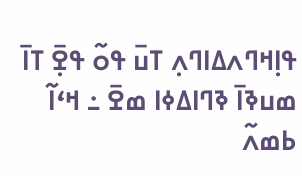ߟߊ߲ߞߣߍߡߊߣߍ߲ ߠߎ߫ ߟߋ߬ ߟߐ߲߫ ߠߊ߫ ߘߎߢߊ߫ ߢߣߊߡߦߊ ߘߐ߫ ߸ ߞߵߊ߬ ߕߘߍ߬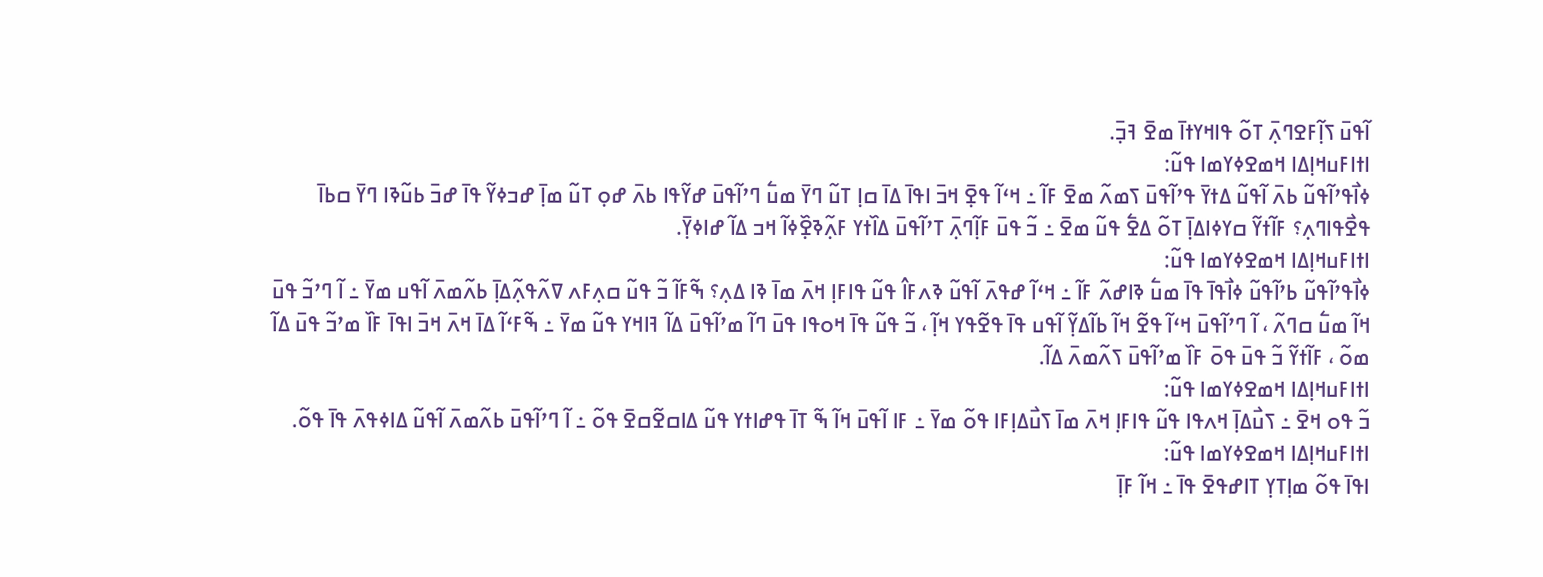ߊ߬ߟߎ߫ ߖߊ߲߬ߓߐߣߍ߲߫ ߠߋ߬ ߟߊߞߌߙߊ߫ ߘߐ߫ ߔߏ߲߫.
ߊߙߊߓߎߞߊ߲ߡߊ ߞߘߐߦߌߘߊ ߟߎ߬:
ߦߊ߯ߟߴߊ߬ߟߎ߬ ߕߍ߫ ߊ߬ߟߎ߬ ߡߙߌ߫ ߟߴߊ߬ߟߎ߫ ߖߘߍ߬ ߘߐ߫ ߓߊ߬ ߸ ߞߵߊ߬ ߟߐ߲߫ ߞߏ߫ ߊߟߊ߫ ߡߊ߫ ߛߊ߲ ߠߎ߬ ߣߌ߫ ߘߎ߱ ߣߴߊ߬ߟߎ߫ ߝߌ߬ߟߊ ߕߍ߫ ߝߋ߲ ߠߎ߬ ߘߊ߲߫ ߝߏߦߌ߬ ߟߊ߫ ߝߏ߫ ߕߎ߬ߢߊ ߣߌ߫ ߛߕߊ߫ ߟߐ߯ߟߊߣߍ߲؟ ߓߊ߬ߙߌ߬ ߛߌߦߊߡߊ߲߫ ߠߋ߬ ߡߐ߱ ߟߎ߬ ߘߐ߫ ߸ ߏ߬ ߟߎ߫ ߓߊ߲߬ߣߍ߲߫ ߠߴߊ߬ߟߎ߫ ߡߊ߰ߙߌ ߓߍ߲߬ߢߐ߲߰ߦߊ߬ ߞߏ ߡߊ߬ ߝߊߦߌ߲߫.
ߊߙߊߓߎߞߊ߲ߡߊ ߞߘߐߦߌߘߊ ߟߎ߬:
ߦߊ߯ߟߴߊ߬ߟߎ߬ ߕߴߊ߬ߟߎ߬ ߦߊ߯ߟߊ߫ ߟߊ߫ ߘߎ߱ ߢߊߝߍ߬ ߓߊ߬ ߸ ߞߵߊ߬ ߝߟߍ߫ ߊ߬ߟߎ߬ ߢߍߓߊ߮ ߟߎ߬ ߟߊߓߊ߲ ߞߍ߫ ߘߊ߫ ߢߊ ߡߍ߲؟ ߒ߬ߓߊ߬ ߏ߬ ߟߎ߬ ߛߍ߲ߓߍ ߜߍ߬ߟߍ߲߬ߡߊ߲߫ ߕߍ߬ߘߍ߫ ߊ߬ߟߎ ߘߌ߫ ߸ ߊ߬ ߣߴߏ߬ ߟߎ߫ ߞߊ߬ ߘߎ߱ ߛߣߍ߬ ، ߊ߬ ߣߴߊ߬ߟߎ߫ ߞߵߊ߬ ߟߐ߬ ߞߊ߬ ߕߊ߬ߡߌ߲߬ ߊ߬ߟߎ ߟߊ߫ ߟߐ߬ߟߌ ߞߊ߲߬ ، ߏ߬ ߟߎ߬ ߟߊ߫ ߞߋߟߊ ߟߎ߫ ߣߊ߬ ߘߴߊ߬ߟߎ߫ ߡߊ߬ ߔߊߞߌ ߟߎ߬ ߘߌ߫ ߸ ߒ߬ߓߵߊ߬ ߡߊ߫ ߞߍ߫ ߞߏ߫ ߊߟߊ߫ ߓߊ߰ ߘߴߏ߬ ߟߎ߫ ߡߊ߬ ߘߋ߬ ، ߓߊ߬ߙߌ߬ ߏ߬ ߟߎ߫ ߟߋ߫ ߓߊ߰ ߘߴߊ߬ߟߎ߫ ߖߍ߬ߘߍ߫ ߡߊ߬.
ߊߙߊߓߎߞߊ߲ߡߊ ߞߘߐߦߌߘߊ ߟߎ߬:
ߏ߬ ߟߋ ߞߐ߫ ߸ ߖߎ߯ߡߊ߲߫ ߞߍߟߊ ߟߎ߬ ߟߊߓߊ߲ ߞߍ߫ ߘߊ߫ ߖߎ߯ߡߊ߲ߓߊ ߟߋ߬ ߘߌ߫ ߸ ߓߊ ߊ߬ߟߎ߫ ߞߊ߬ ߒ߬ ߠߊ߫ ߟߝߊߙߌ ߟߎ߬ ߡߊߛߐ߬ߛߐ߫ ߟߋ߬ ߸ ߊ߬ ߣߴߊ߬ߟߎ߫ ߕߍ߬ߘߍ߫ ߊ߬ߟߎ߬ ߡߊߦߟߍ߫ ߟߊ߫ ߟߋ߬.
ߊߙߊߓߎߞߊ߲ߡߊ ߞߘߐߦߌߘߊ ߟߎ߬:
ߊߟߊ߫ ߟߋ߬ ߘߊ߲ߠߌ߲ ߠߊߝߟߐ߫ ߟߊ߫ ߸ ߞߊ߬ ߓߊ߲߫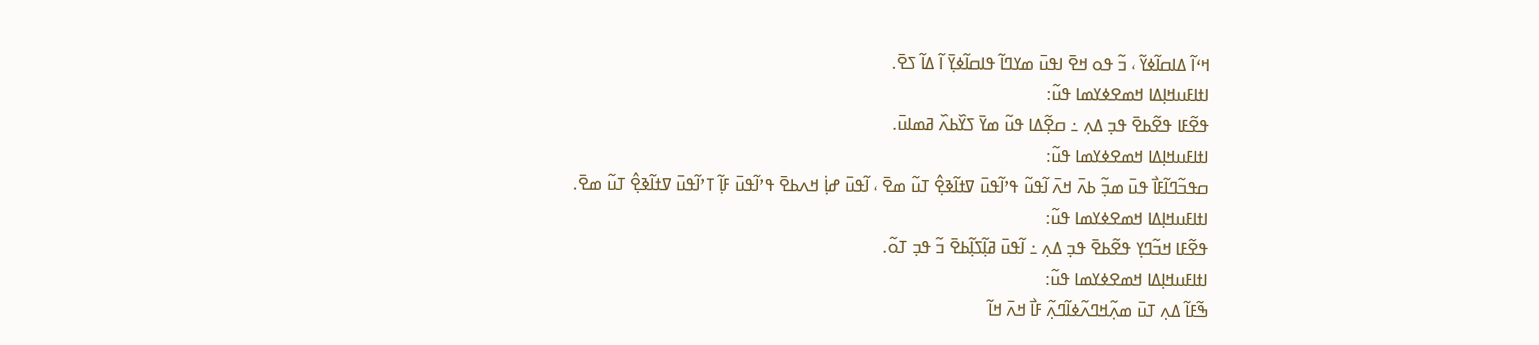ߞߵߊ߬ ߡߊߛߊ߬ߦߌ߬ ، ߏ߬ ߟߋ ߞߐ߫ ߊߟߎ߫ ߘߌߣߊ߬ ߟߊߛߊ߬ߦߌ߲߫ ߊ߬ ߡߊ߬ ߖߐ߫.
ߊߙߊߓߎߞߊ߲ߡߊ ߞߘߐߦߌߘߊ ߟߎ߬:
ߟߐ߬ߓߊ ߟߐ߬ߕߐ߫ ߟߏ߲ ߡߍ߲ ߸ ߛߐ߲߬ߡߊ ߟߎ߬ ߘߌ߫ ߖߌ߰ߕߍ߰ ߥߘߊߎ߫.
ߊߙߊߓߎߞߊ߲ߡߊ ߞߘߐߦߌߘߊ ߟߎ߬:
ߛߟߏ߬ߣߊ߬ߓߊ߯ ߟߎ߫ ߘߏ߲߬ ߕߍ߫ ߞߍ߫ ߊ߬ߟߎ߬ ߟߴߊ߬ߟߎ߫ ߜߙߊ߬ߢߐ߲߮ ߠߎ߬ ߘߐ߫ ، ߊ߬ߟߎ߫ ߝߊ߲߭ ߞߍߕߐ߫ ߟߴߊ߬ߟߎ߫ ߓߊ߲߬ ߠߴߊ߬ߟߎ߫ ߜߙߊ߬ߢߐ߲߮ ߠߎ߬ ߘߐ߫.
ߊߙߊߓߎߞߊ߲ߡߊ ߞߘߐߦߌߘߊ ߟߎ߬:
ߟߐ߬ߓߊ ߞߏ߬ߣߌ߲ ߟߐ߬ߕߐ߫ ߟߏ߲ ߡߍ߲ ߸ ߊ߬ߟߎ߫ ߥߊ߲߬ߖߊ߲߬ߕߐ߫ ߏ߬ ߟߏ߲ ߠߋ߬.
ߊߙߊߓߎߞߊ߲ߡߊ ߞߘߐߦߌߘߊ ߟߎ߬:
ߒ߬ߓߊ߬ ߡߍ߲ ߠߎ߫ ߘߍ߲߬ߞߣߍ߬ߦߊ߬ߣߍ߲߬ ߓߊ߯ ߞߍ߫ ߞߊ߬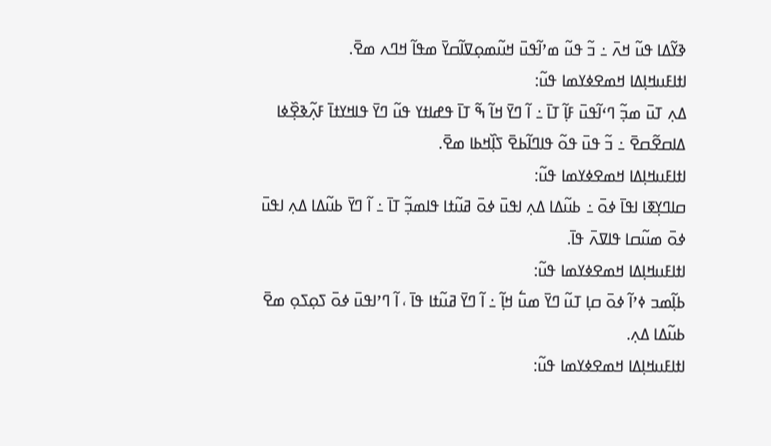ߢߌ߬ߡߊ ߟߎ߬ ߞߍ߫ ߸ ߏ߬ ߟߎ߬ ߘߴߊ߬ߟߎ߫ ߞߎ߬ߘߋ߲ߜߊ߬ߛߌ߫ ߘߟߊ߬ ߞߣߍ ߘߐ߫.
ߊߙߊߓߎߞߊ߲ߡߊ ߞߘߐߦߌߘߊ ߟߎ߬:
ߡߍ߲ ߠߎ߫ ߘߏ߲߬ ߣߵߊ߬ߟߎ߫ ߓߊ߲߬ ߠߊ߫ ߸ ߊ߬ ߣߌ߫ ߞߊ߬ ߒ߬ ߠߊ߫ ߟߝߊߙߌ ߟߎ߬ ߣߌ߫ ߟߊߞߌߙߊ߫ ߓߍ߲߬ߢߐ߲߰ߦߊ ߡߊߛߐ߬ߛߐ߫ ߸ ߏ߬ ߟߎ߫ ߟߋ߬ ߟߊߣߊ߬ߕߐ߫ ߖߊ߲߰ߞߕߊ ߘߐ߫.
ߊߙߊߓߎߞߊ߲ߡߊ ߞߘߐߦߌߘߊ ߟߎ߬:
ߛߊߣߌ߲ߧߊ ߊߟߊ߫ ߦߋ߫ ߸ ߕߎ߬ߡߊ ߡߍ߲ ߊߟߎ߫ ߦߋ߫ ߥߎ߬ߙߊ ߟߊߘߏ߲߬ ߠߊ߫ ߸ ߊ߬ ߣߌ߫ ߕߎ߬ߡߊ ߡߍ߲ ߊߟߎ߫ ߦߋ߫ ߘߎ߬ߛߊ ߟߊߜߍ߫ ߟߊ߫.
ߊߙߊߓߎߞߊ߲ߡߊ ߞߘߐߦߌߘߊ ߟߎ߬:
ߕߊ߲߬ߘߏ ߦߴߊ߬ ߦߋ߫ ߛߊ߲ ߠߎ߬ ߣߌ߫ ߘߎ߱ ߞߊ߲߬ ߸ ߊ߬ ߣߌ߫ ߥߎ߬ߙߊ ߟߊ߫ ، ߊ߬ ߣߴߊߟߎ߫ ߦߋ߫ ߖߋ߲ߖߋ߲ ߘߐ߫ ߕߎ߬ߡߊ ߡߍ߲.
ߊߙߊߓߎߞߊ߲ߡߊ ߞߘߐߦߌߘߊ ߟߎ߬: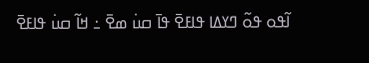ߊ߬ߟߋ ߟߋ߬ ߣߌߡߊ ߟߊߓߐ߫ ߟߊ߫ ߛߎ߭ ߘߐ߫ ߸ ߞߊ߬ ߛߎ߭ ߟߊߓߐ߫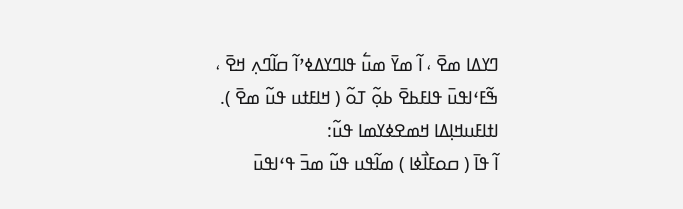ߣߌߡߊ ߘߐ߫ ، ߊ߬ ߘߌ߫ ߘߎ߱ ߟߊߣߌߡߦߴߊ߬ ߛߊ߬ߣߍ߲ ߞߐ߫ ، ߒ߬ߓߵߊߟߎ߫ ߟߊߓߕߐ߫ ߕߋ߲߬ ߠߋ߬ ( ߞߊߓߙߎ ߟߎ߬ ߘߐ߫ ).
ߊߙߊߓߎߞߊ߲ߡߊ ߞߘߐߦߌߘߊ ߟߎ߬:
ߊ߬ ߟߊ߫ ( ߛߋߓߊ߯ߦߊ ) ߘߊ߬ߟߎ ߟߎ߬ ߘߏ߫ ߟߵߊߟߎ߫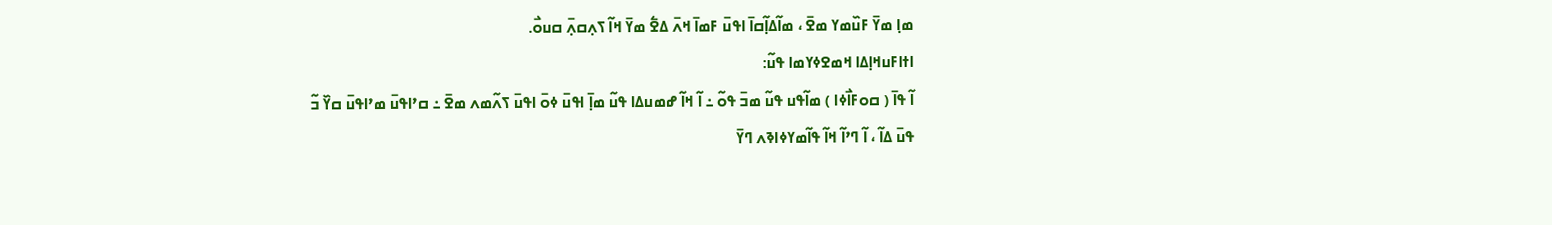ߘߊ߲ ߘߌ߫ ߓߎ߰ߘߌ ߘߐ߫ ، ߘߊ߬ߡߊ߲߬ߛߊ߫ ߊߟߎ߫ ߓߘߊ߫ ߞߍ߫ ߡߐ߱ ߘߌ߫ ߞߊ߬ ߖߍ߲ߛߍ߲߫ ߛߎߋ߯.
ߊߙߊߓߎߞߊ߲ߡߊ ߞߘߐߦߌߘߊ ߟߎ߬:
ߊ߬ ߟߊ߫ ( ߛߋߓߊ߯ߦߊ ) ߘߊ߬ߟߎ ߟߎ߬ ߘߏ߫ ߟߋ߬ ߸ ߊ߬ ߞߊ߬ ߝߘߎߡߊ ߟߎ߬ ߘߊ߲߫ ߊߟߎ߫ ߦߋ߫ ߊߟߎ߫ ߖߍ߬ߘߍ ߘߐ߫ ߸ ߛߴߊߟߎ߫ ߘߴߊߟߎ߫ ߛߌ߰ ߏ߬ ߟߎ߫ ߡߊ߬ ، ߊ߬ ߣߴߊ߬ ߞߊ߬ ߟߊ߬ߘߌߦߊߢߍ ߣߌ߫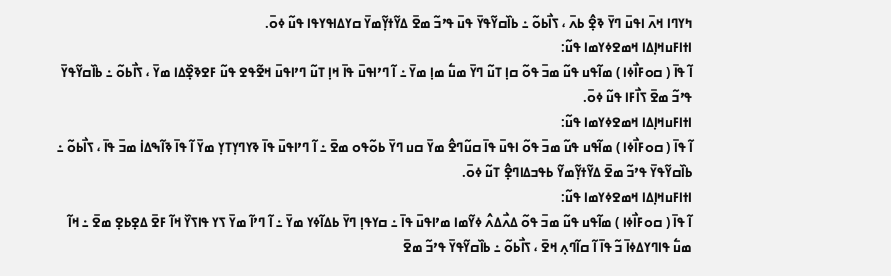ߤߌߣߊ ߞߍ߫ ߊߟߎ߫ ߣߌ߫ ߢߐ߲߮ ߕߍ߫ ، ߖߊ߯ߕߋ߬ ߸ ߕߊ߰ߛߌ߬ߟߌ߫ ߟߎ߫ ߟߴߏ߬ ߘߐ߫ ߡߌ߬ߙߌ߲߬ߘߌ߫ ߛߌߡߊߟߌߟߊ ߟߎ߬ ߦߋ߫.
ߊߙߊߓߎߞߊ߲ߡߊ ߞߘߐߦߌߘߊ ߟߎ߬:
ߊ߬ ߟߊ߫ ( ߛߋߓߊ߯ߦߊ ) ߘߊ߬ߟߎ ߟߎ߬ ߘߏ߫ ߟߋ߬ ߛߊ߲ ߠߎ߬ ߣߌ߫ ߘߎ߱ ߘߊ߲ ߘߌ߫ ߸ ߊ߬ ߣߴߊߟߎ߫ ߟߊ߫ ߞߊ߲ ߠߎ߬ ߣߴߊߟߎ߫ ߞߐ߬ߟߐ ߟߎ߬ ߓߐߢߐ߲߰ߡߊ ߘߌ߫ ، ߖߊ߯ߕߋ߬ ߸ ߕߊ߰ߛߌ߬ߟߌ߫ ߟߴߏ߬ ߘߐ߫ ߖߊ߯ߓߊ ߟߎ߬ ߦߋ߫.
ߊߙߊߓߎߞߊ߲ߡߊ ߞߘߐߦߌߘߊ ߟߎ߬:
ߊ߬ ߟߊ߫ ( ߛߋߓߊ߯ߦߊ ) ߘߊ߬ߟߎ ߟߎ߬ ߘߏ߫ ߟߋ߬ ߊߟߎ߫ ߟߊ߫ ߛߎ߬ߣߐ߮ ߘߌ߫ ߛߎ ߣߌ߫ ߕߋ߬ߟߋ ߘߐ߫ ߸ ߊ߬ ߣߴߊߟߎ߫ ߟߊ߫ ߢߌߣߌ߲ߠߌ߲ ߘߌ߫ ߊ߬ ߟߊ߫ ߢߊ߬ߒߡߊ߭ ߘߏ߫ ߟߊ߫ ، ߖߊ߯ߕߋ߬ ߸ ߕߊ߰ߛߌ߬ߟߌ߫ ߟߴߏ߬ ߘߐ߫ ߡߌ߬ߙߌ߲߬ߘߌ߬ ߕߟߏߡߊߣߐ߲߮ ߠߎ߬ ߦߋ߫.
ߊߙߊߓߎߞߊ߲ߡߊ ߞߘߐߦߌߘߊ ߟߎ߬:
ߊ߬ ߟߊ߫ ( ߛߋߓߊ߯ߦߊ ) ߘߊ߬ߟߎ ߟߎ߬ ߘߏ߫ ߟߋ߬ ߡߍ߯ߡߍ߮ ߦߌ߬ߘߊ ߘߴߊߟߎ߫ ߟߊ߫ ߸ ߛߌߟߊ߲ ߣߌ߫ ߕߡߊ߬ߦߌ ߘߌ߫ ߸ ߊ߬ ߣߴߊ߬ ߘߌ߫ ߖߌ ߟߊߖߌ߰ ߞߊ߬ ߓߐ߫ ߡߐ߲ߕߐ߲ ߘߐ߫ ߸ ߞߊ߬ ߘߎ߱ ߟߊߣߌߡߦߊ߫ ߏ߬ ߟߊ߫ ߊ߬ ߛߊ߬ߣߍ߲ ߞߐ߫ ، ߖߊ߯ߕߋ߬ ߸ ߕߊ߰ߛߌ߬ߟߌ߫ ߟߴߏ߬ ߘߐ߫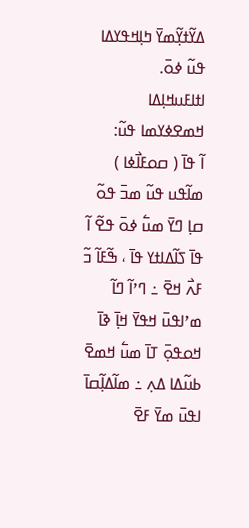ߡߌ߬ߙߌ߲߬ߘߌ߫ ߤߊ߲ߞߟߌߡߊ ߟߎ߬ ߦߋ߫.
ߊߙߊߓߎߞߊ߲ߡߊ ߞߘߐߦߌߘߊ ߟߎ߬:
ߊ߬ ߟߊ߫ ( ߛߋߓߊ߯ߦߊ ) ߘߊ߬ߟߎ ߟߎ߬ ߘߏ߫ ߟߋ߬ ߛߊ߲ ߣߌ߫ ߘߎ߱ ߦߋ߫ ߟߐ߬ ߊ߬ ߟߊ߫ ߖߊ߬ߡߊߙߌ ߟߊ߫ ، ߒ߬ߓߊ߬ ߏ߬ ߓߍ߯ ߞߐ߫ ߸ ߣߴߊ߬ ߣߊ߬ ߘߴߊߟߎ߫ ߞߟߌ߫ ߞߊ߲߫ ߢߊ߫ ߞߋߟߋ߲߫ ߠߊ߫ ߘߎ߱ ߞߘߐ߫ ߕߎ߬ߡߊ ߡߍ߲ ߸ ߘߊ߬ߡߊ߲߬ߛߊ߫ ߊߟߎ߫ ߘߌ߫ ߓߐ߫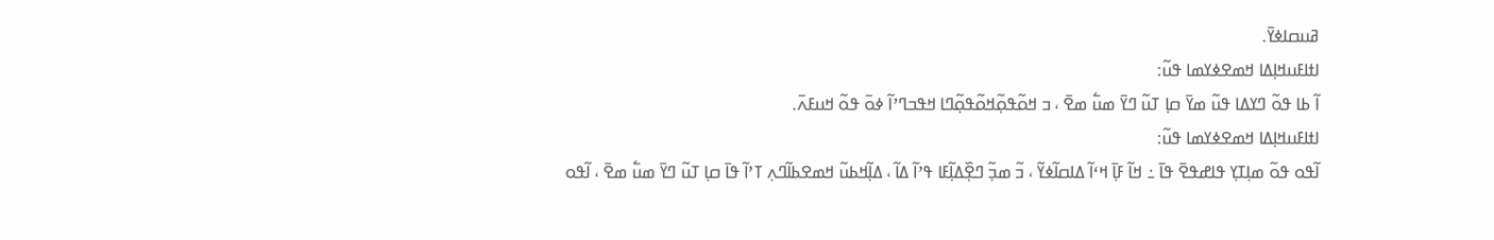ߥߎߛߊߦߌ߫.
ߊߙߊߓߎߞߊ߲ߡߊ ߞߘߐߦߌߘߊ ߟߎ߬:
ߊ߬ ߕߊ ߟߋ߬ ߣߌߡߊ ߟߎ߬ ߘߌ߫ ߛߊ߲ ߠߎ߬ ߣߌ߫ ߘߎ߱ ߘߐ߫ ، ߏ ߞߋ߬ߟߋ߲߬ߞߋ߬ߟߋ߲߬ߣߊ ߞߟߏߣߴߊ߬ ߦߋ߫ ߟߋ߬ ߞߎߓߍ߫.
ߊߙߊߓߎߞߊ߲ߡߊ ߞߘߐߦߌߘߊ ߟߎ߬:
ߊ߬ߟߋ ߟߋ߬ ߘߊ߲ߠߌ߲ ߟߊߝߟߐ߫ ߟߊ߫ ߸ ߞߊ߬ ߓߊ߲߫ ߞߵߊ߬ ߡߊߛߊ߬ߦߌ߬ ، ߏ߬ ߘߏ߲߬ ߣߐ߲߰ߡߊ߲߬ߓߊ ߟߴߊ߬ ߡߊ߬ ، ߡߊ߲߬ߞߕߎ߬ ߞߘߐߕߊ߬ߣߍ߲ ߠߴߊ߬ ߟߊ߫ ߛߊ߲ ߠߎ߬ ߣߌ߫ ߘߎ߱ ߘߐ߫ ، ߊ߬ߟߋ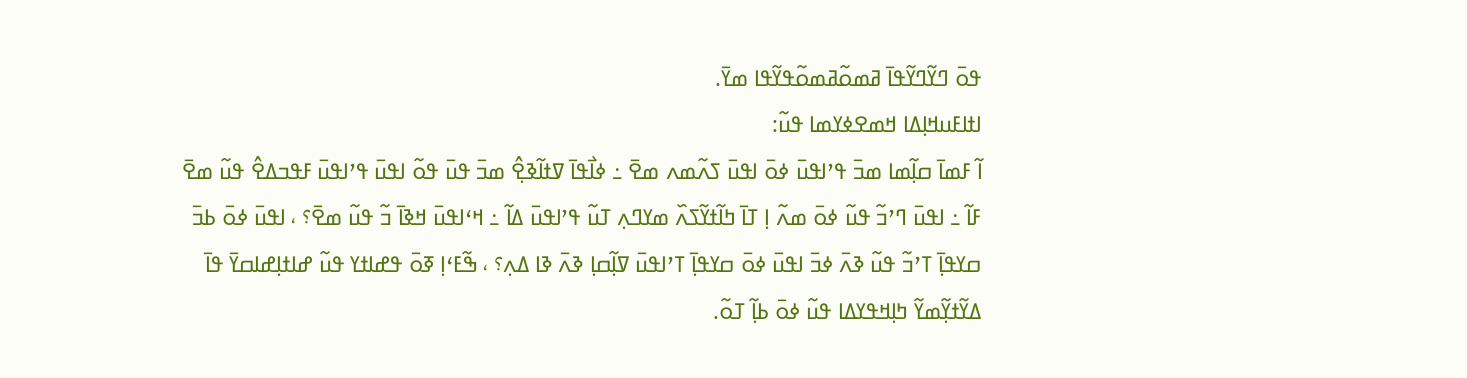ߟߋ߫ ߣߌ߬ߣߌ߬ߟߊ߫ ߥߘߋ߬ߥߘߋ߬ߟߌ߬ߟߊ ߘߌ߫.
ߊߙߊߓߎߞߊ߲ߡߊ ߞߘߐߦߌߘߊ ߟߎ߬:
ߊ߬ ߓߘߊ߫ ߛߊ߲߬ߘߊ ߘߏ߫ ߟߴߊߟߎ߫ ߦߋ߫ ߊߟߎ߫ ߖߍ߬ߘߍ ߘߐ߫ ߸ ߦߊ߯ߟߊ߫ ߜߙߊ߬ߢߐ߲߮ ߘߏ߫ ߟߎ߫ ߟߋ߬ ߊߟߎ߫ ߟߴߊߟߎ߫ ߓߟߏߡߐ߮ ߟߎ߬ ߘߐ߫ ߓߊ߬ ߸ ߊߟߎ߫ ߣߴߏ߬ ߟߎ߬ ߦߋ߫ ߘߍ߬ ߊ߲ ߠߊ߫ ߤߊ߬ߙߌ߬ߖߍ߰ ߘߌߣߍ߲ ߠߎ߬ ߟߴߊߟߎ߫ ߡߊ߬ ߸ ߞߵߊߟߎ߫ ߞߢߊ߫ ߏ߬ ߟߎ߬ ߘߐ߫؟ ، ߊߟߎ߫ ߦߋ߫ ߕߏ߫ ߛߌߟߊ߲߫ ߠߴߏ߬ ߟߎ߬ ߢߍ߫ ߦߏ߫ ߊߟߎ߫ ߦߋ߫ ߛߌߟߊ߲߫ ߠߴߊߟߎ߫ ߜߊ߲߬ߛߊ߲ ߢߍ߫ ߢߊ ߡߍ߲؟ ، ߒ߬ߓߵߊ߲ ߧߋ߫ ߟߝߊߙߌ ߟߎ߬ ߝߊߙߊ߲ߝߊߛߌ߫ ߟߊ߫ ߡߌ߬ߙߌ߲߬ߘߌ߬ ߤߊ߲ߞߟߌߡߊ ߟߎ߬ ߦߋ߫ ߕߊ߲߬ ߠߋ߬.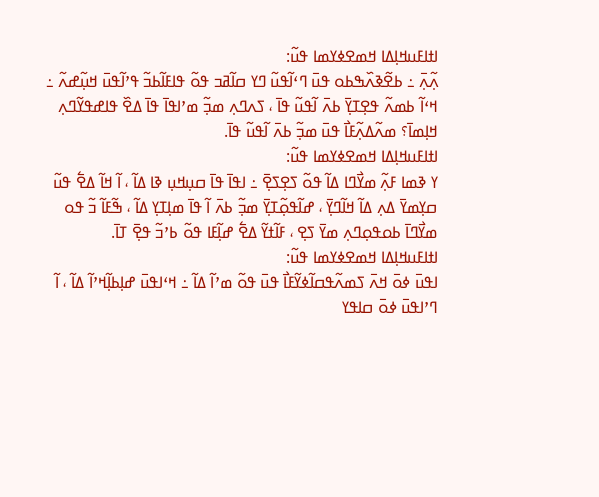ߊߙߊߓߎߞߊ߲ߡߊ ߞߘߐߦߌߘߊ ߟߎ߬:
ߍ߲߬ߍ߲߫ ߸ ߕߐ߬ߢߍ߰ߒߕߋ ߟߎ߫ ߣߵߊ߬ߟߎ߬ ߣߌ ߛߊ߬ߥߏ ߟߋ߬ ߟߊߓߊ߬ߕߏ߬ ߟߴߊ߬ߟߎ߫ ߞߎ߲߬ߝߍ߬ ߸ ߞߵߊ߬ ߕߘߍ߬ ߟߐ߲ߠߌ߲߫ ߕߍ߫ ߊ߬ߟߎ߬ ߟߊ߫ ، ߖߍߣߍ߲ ߘߏ߲߬ ߘߴߊߟߊ߫ ߟߊ߫ ߡߐ߰ ߟߊߝߟߌ߬ߣߍ߲ ߞߊ߲ߘߊ߫؟ ߘߍ߬ߡߍ߲߬ߓߊ߯ ߟߎ߫ ߘߏ߲߬ ߕߍ߫ ߊ߬ߟߎ߬ ߟߊ߫.
ߊߙߊߓߎߞߊ߲ߡߊ ߞߘߐߦߌߘߊ ߟߎ߬:
ߌ ߢߘߊ ߓߍ߲߬ ߘߌ߯ߣߊ ߡߊ߬ ߟߋ߬ ߖߐ߲ߖߐ߲߫ ߸ ߊߟߊ߫ ߟߊ߫ ߛߎ߲ߞߎ߲ ߢߊ ߡߊ߬ ، ߊ߬ ߞߊ߬ ߡߐ߱ ߟߎ߬ ߛߌ߲ߘߌ߫ ߡߍ߲ ߡߊ߬ ߞߊ߬ߣߌ߲߫ ، ߝߊ߬ߟߋ߲߬ߠߌ߲߫ ߘߏ߲߬ ߕߍ߫ ߊ߬ ߟߊ߫ ߘߊ߲ߠߌ߲ ߡߊ߬ ، ߒ߬ߓߊ߬ ߏ߬ ߟߋ ߘߌ߯ߣߊ߫ ߕߋߟߋ߲ߣߍ߲ ߘߌ߫ ߖߐ߲ ، ߓߊ߬ߙߌ߬ ߡߐ߱ ߝߊ߲߬ߓߊ ߟߋ߬ ߕߴߏ߬ ߟߐ߲߫ ߠߊ߫.
ߊߙߊߓߎߞߊ߲ߡߊ ߞߘߐߦߌߘߊ ߟߎ߬:
ߊߟߎ߫ ߦߋ߫ ߞߍ߫ ߖߘߍ߬ߟߛߊ߬ߦߌ߬ߓߊ߯ ߟߎ߫ ߟߋ߬ ߘߴߊ߬ ߡߊ߬ ߸ ߞߵߊߟߎ߫ ߝߊ߲ߕߊ߲߬ߞߴߊ߬ ߡߊ߬ ، ߊ߬ ߣߴߊߟߎ߫ ߦߋ߫ ߛߊߟߌ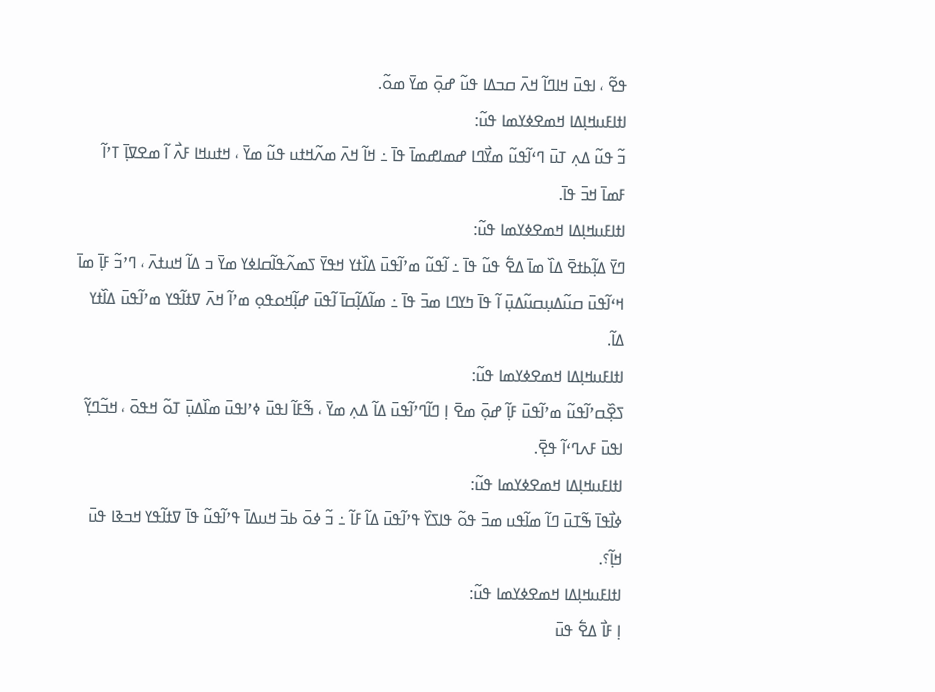ߟߐ߬ ، ߊߟߎ߫ ߞߊߣߊ߬ ߞߍ߫ ߛߏߡߊ ߟߎ߬ ߝߋ߲߫ ߘߌ߫ ߘߋ߬.
ߊߙߊߓߎߞߊ߲ߡߊ ߞߘߐߦߌߘߊ ߟߎ߬:
ߏ߬ ߟߎ߬ ߡߍ߲ ߠߎ߫ ߣߵߊ߬ߟߎ߬ ߘߌ߯ߣߊ ߝߘߊߝߘߊ߫ ߟߊ߫ ߸ ߞߊ߬ ߞߍ߫ ߘߍ߬ߞߙߎ ߟߎ߬ ߘߌ߫ ، ߞߙߎߞߊ ߓߍ߯ ߊ߬ ߘߐߜߊ߲߫ ߠߴߊ߬ ߓߘߊ߫ ߞߏ߫ ߟߊ߫.
ߊߙߊߓߎߞߊ߲ߡߊ ߞߘߐߦߌߘߊ ߟߎ߬:
ߣߌ߫ ߡߊ߲߬ߕߙߐ߫ ߡߊ߰ ߘߊ߫ ߡߐ߱ ߟߎ߬ ߟߊ߫ ߸ ߊ߬ߟߎ߬ ߘߴߊ߬ߟߎ߫ ߡߊ߰ߙߌ ߞߟߌ߫ ߖߘߍ߬ߟߊ߬ߛߊߦߌ ߘߌ߫ ߏ ߡߊ߬ ߞߎߙߍ߫ ، ߣߴߏ߬ ߓߊ߲߫ ߘߊ߫ ߞߵߊ߬ߟߎ߫ ߛߎ߬ߡߎ߲ߛߎ߬ߡߎ߲߫ ߊ߬ ߟߊ߫ ߤߌߣߊ ߘߏ߫ ߟߊ߫ ߸ ߘߊ߬ߡߊ߲߬ߛߊ߫ ߊ߬ߟߎ߫ ߝߊ߲߬ߞߋߟߋ߲ ߘߴߊ߬ ߞߍ߫ ߜߙߊ߬ߟߌ ߘߴߊ߬ߟߎ߫ ߡߊ߰ߙߌ ߡߊ߬.
ߊߙߊߓߎߞߊ߲ߡߊ ߞߘߐߦߌߘߊ ߟߎ߬:
ߖߐ߲߰ߛߴߊ߬ߟߎ߬ ߘߴߊ߬ߟߎ߫ ߓߊ߲߬ ߝߋ߲߫ ߘߐ߫ ߊ߲ ߣߊ߬ߣߴߊ߬ߟߎ߫ ߡߊ߬ ߡߍ߲ ߘߌ߫ ، ߒ߬ߓߊ߬ ߊߟߎ߫ ߦߴߊߟߎ߫ ߘߊ߰ߡߎ߲߫ ߠߋ߬ ߞߟߋ߫ ، ߞߏ߬ߣߌ߲߬ ߊߟߎ߫ ߓߍߣߵߊ߬ ߟߐ߲߫.
ߊߙߊߓߎߞߊ߲ߡߊ ߞߘߐߦߌߘߊ ߟߎ߬:
ߦߊ߯ߟߊ߫ ߒ߬ߠߎ߫ ߣߊ߬ ߘߊ߬ߟߎ ߘߏ߫ ߟߋ߬ ߟߊߖߌ߰ ߟߴߊ߬ߟߎ߫ ߡߊ߬ ߓߊ߬ ߸ ߏ߬ ߦߋ߫ ߕߏ߫ ߞߎߡߊ߫ ߟߴߊ߬ߟߎ߬ ߟߊ߫ ߜߙߊ߬ߟߌ ߞߏߢߊ ߟߎ߫ ߞߊ߲߬؟.
ߊߙߊߓߎߞߊ߲ߡߊ ߞߘߐߦߌߘߊ ߟߎ߬:
ߊ߲ ߓߊ߯ ߡߐ߱ ߟߎ߫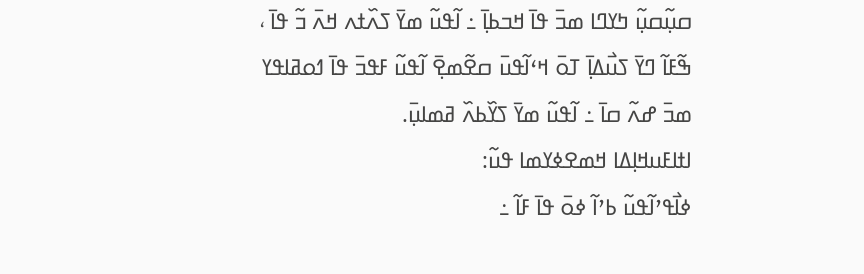ߛߎ߲߬ߛߎ߲߬ ߤߌߣߊ ߘߏ߫ ߟߊ߫ ߞߏߕߊ߲߫ ߸ ߊ߬ߟߎ߬ ߘߌ߫ ߖߍ߰ߙߍ ߞߍ߫ ߏ߬ ߟߊ߫ ، ߒ߬ߓߊ߬ ߣߌ߫ ߖߎ߯ߡߊ߲߫ ߠߋ߫ ߞߵߊ߬ߟߎ߫ ߛߐ߬ߘߐ߲߫ ߊ߬ߟߎ߬ ߓߟߏ߫ ߟߊ߫ ߗߋߥߊߟߌ ߘߏ߫ ߝߍ߬ ߛߊ߫ ߸ ߊ߬ߟߎ߬ ߘߌ߫ ߖߌ߰ߕߍ߰ ߥߘߊߎ߲߫.
ߊߙߊߓߎߞߊ߲ߡߊ ߞߘߐߦߌߘߊ ߟߎ߬:
ߦߊ߯ߟߴߊ߬ߟߎ߬ ߕߴߊ߬ ߦߋ߫ ߟߊ߫ ߓߊ߬ ߸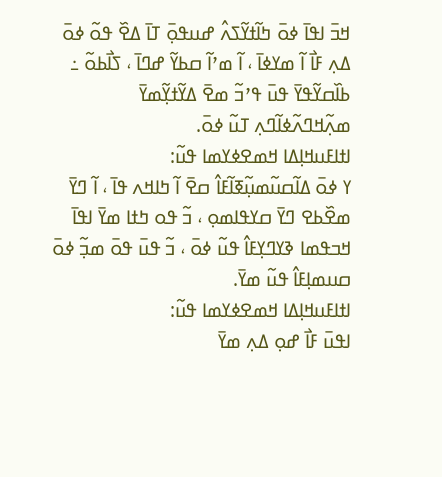ߞߏ߫ ߊߟߊ߫ ߦߋ߫ ߤߊ߬ߙߌ߬ߖߍ߮ ߝߎߟߋ߲߫ ߠߊ߫ ߡߐ߰ ߟߋ߬ ߦߋ߫ ߡߍ߲ ߓߊ߯ ߊ߬ ߘߌߦߊ߫ ، ߊ߬ ߘߴߊ߬ ߛߕߌ߬ ߝߣߊ߫ ، ߖߊ߯ߕߋ߬ ߸ ߕߊ߰ߛߌ߬ߟߌ߫ ߟߎ߫ ߟߴߏ߬ ߘߐ߫ ߡߌ߬ߙߌ߲߬ߘߌ߫ ߘߍ߲߬ߞߣߍ߬ߦߊ߬ߣߍ߲ ߠߎ߬ ߦߋ߫.
ߊߙߊߓߎߞߊ߲ߡߊ ߞߘߐߦߌߘߊ ߟߎ߬:
ߌ ߦߋ߫ ߡߊ߬ߛߎ߬ߘߎ߲߬ߧߊ߬ߓߊ߮ ߛߐ߫ ߊ߬ ߤߊߞߍ ߟߊ߫ ، ߊ߬ ߣߌ߫ ߘߐ߰ߕߐ ߣߌ߫ ߛߌߟߊߘߋ߲ ، ߏ߬ ߟߋ ߤߙߊ ߘߌ߫ ߊߟߊ߫ ߞߏߟߘߊ ߢߌߣߌ߲ߓߊ߮ ߟߎ߬ ߦߋ߫ ، ߏ߬ ߟߎ߫ ߟߋ߫ ߘߏ߲߬ ߦߋ߫ ߛߎߘߊ߲ߓߊ߮ ߟߎ߬ ߘߌ߫.
ߊߙߊߓߎߞߊ߲ߡߊ ߞߘߐߦߌߘߊ ߟߎ߬:
ߊߟߎ߫ ߓߊ߯ ߝߋ߲ ߡߍ߲ ߘߌ߫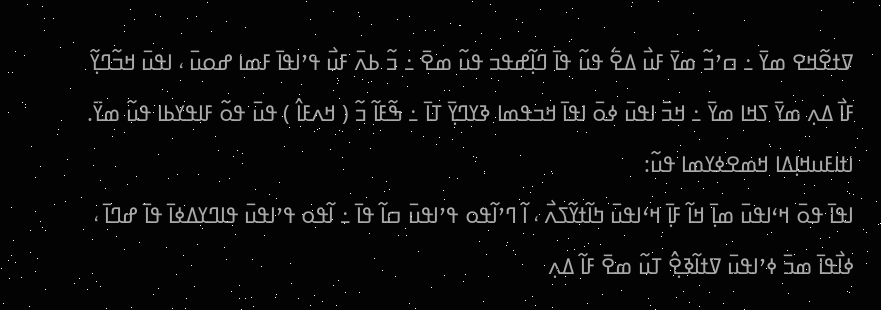ߜߙߐ߬ߞߐ ߘߌ߫ ߸ ߛߴߏ߬ ߘߌ߫ ߓߎ߯ ߡߐ߱ ߟߎ߬ ߟߊ߫ ߣߊ߲߬ߝߟߏ ߟߎ߬ ߘߐ߫ ߸ ߏ߬ ߕߍ߫ ߓߎ߯ ߟߴߊߟߊ߫ ߓߘߊ ߝߋߎ߫ ، ߊߟߎ߫ ߞߏ߬ߣߌ߲߬ ߓߊ߯ ߡߍ߲ ߘߌ߫ ߖߞߊ ߘߌ߫ ߸ ߞߏ߫ ߊߟߎ߫ ߦߋ߫ ߊߟߊ߫ ߞߏߟߘߊ ߢߌߣߌ߲߫ ߠߊ߫ ߸ ߒ߬ߓߊ߬ ߏ߬ ( ߞߍߓߊ߮ ) ߟߎ߫ ߟߋ߬ ߓߊߟߌߕߊ ߟߎ߬ ߘߌ߫.
ߊߙߊߓߎߞߊ߲ߡߊ ߞߘߐߦߌߘߊ ߟߎ߬:
ߊߟߊ߫ ߟߋ߫ ߞߵߊߟߎ߫ ߘߊ߲߫ ߞߊ߬ ߓߊ߲߫ ߞߵߊߟߎ߫ ߤߊ߬ߙߌ߬ߖߍ߯ ، ߊ߬ ߣߴߊ߬ߟߋ ߟߴߊߟߎ߫ ߛߊ߬ ߟߊ߫ ߸ ߊ߬ߟߋ ߟߴߊߟߎ߫ ߟߊߣߌߡߦߊ߫ ߟߊ߫ ߝߣߊ߫ ، ߦߊ߯ߟߊ߫ ߘߏ߫ ߦߴߊߟߎ߫ ߜߙߊ߬ߢߐ߲߮ ߠߎ߬ ߘߐ߫ ߓߊ߬ ߡߍ߲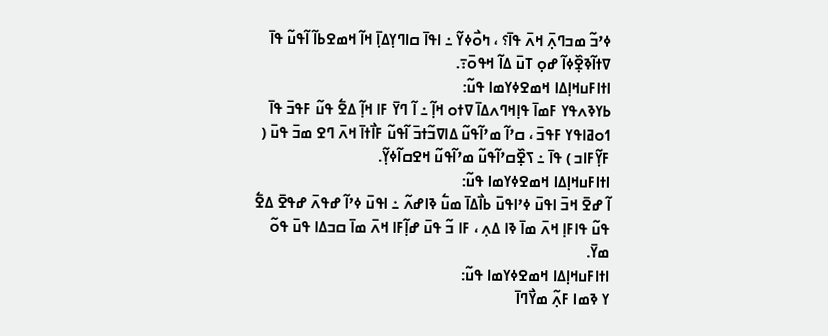ߦߴߏ߬ ߘߏߣߍ߲߫ ߞߍ߫ ߟߊ߫؟ ، ߤߋ߯ߦߌ߬ ߸ ߊߟߊ߫ ߛߊߣߌ߲ߡߊ߲߫ ߞߊ߬ ߞߘߐߕߊ߬ ߊ߬ߟߎ߬ ߟߊ߫ ߜߙߊ߬ߢߐ߲߰ߦߊ߬ ߝߋ߲ ߠߎ߫ ߡߊ߬ ߞߟߋ߫߹.
ߊߙߊߓߎߞߊ߲ߡߊ ߞߘߐߦߌߘߊ ߟߎ߬:
ߕߌߢߍߟߌ ߓߘߊ߫ ߟߊ߲ߞߣߍߡߊ߫ ߜߙߋ ߞߊ߲߬ ߸ ߊ߬ ߣߌ߫ ߓߊ ߞߊ߲߬ ߡߐ߱ ߟߎ߬ ߓߟߏ߫ ߟߊ߫ ߗߋߥߊߟߌ ߓߟߏ߫ ، ߛߴߊ߬ ߘߴߊ߬ߟߎ߬ ߡߊߜߏ߬ߙߏ߫ ߊ߬ߟߎ߬ ߓߊ߯ߙߊ߫ ߞߍ߫ ߣߐ ߘߏ߫ ߟߎ߫ ( ߓߌ߲߬ߓߊߏ ) ߟߊ߫ ߸ ߖߐ߲߰ߛߴߊ߬ߟߎ߬ ߘߴߊ߬ߟߎ߬ ߞߐߛߊ߬ߦߌ߲߬.
ߊߙߊߓߎߞߊ߲ߡߊ ߞߘߐߦߌߘߊ ߟߎ߬:
ߊ߬ ߝߐ߫ ߞߏ߫ ߊߟߎ߫ ߦߴߊߟߎ߫ ߕߊ߯ߡߊ߫ ߘߎ߱ ߢߊߝߍ߬ ߸ ߊߟߎ߫ ߦߴߊ߬ ߝߟߍ߫ ߝߟߐ߫ ߡߐ߱ ߟߎ߬ ߟߊߓߊ߲ ߞߍ߫ ߘߊ߫ ߢߊ ߡߍ߲ ، ߓߊ ߏ߬ ߟߎ߫ ߝߊ߲߬ߓߊ ߞߍ߫ ߘߊ߫ ߛߏߡߊ ߟߎ߫ ߟߋ߬ ߘߌ߫.
ߊߙߊߓߎߞߊ߲ߡߊ ߞߘߐߦߌߘߊ ߟߎ߬:
ߌ ߢߘߊ ߓߍ߲߬ ߘߌ߯ߣߊ߫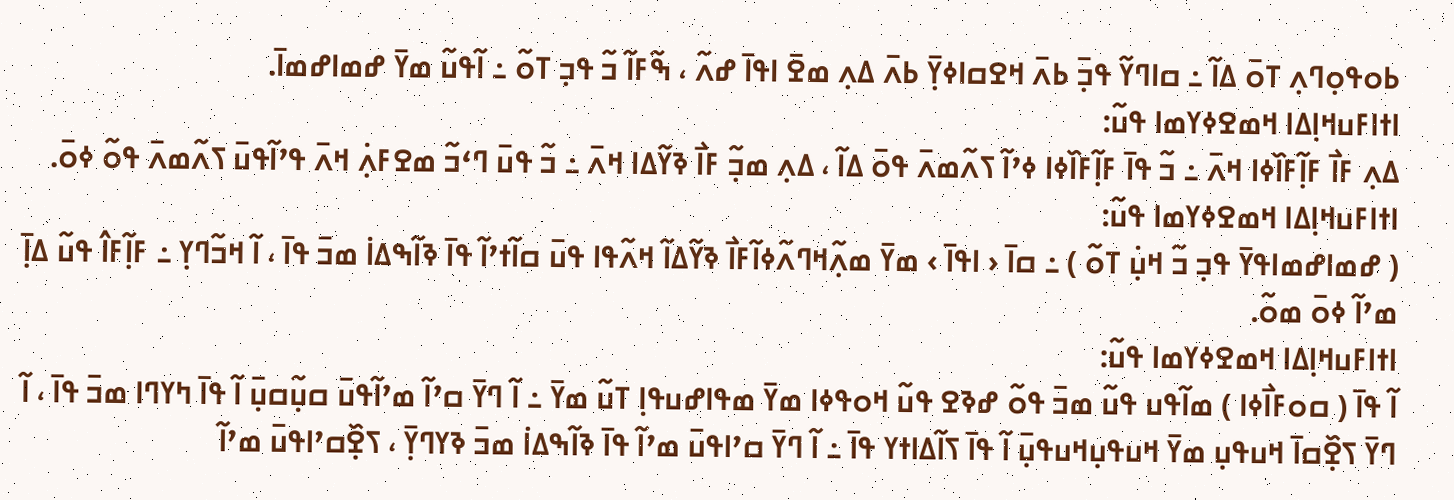ߕߋߟߋ߲ߣߍ߲ ߠߋ߫ ߡߊ߬ ߸ ߛߊߣߌ߬ ߟߏ߲߫ ߕߍ߫ ߞߐߛߊߦߌ߲߫ ߕߍ߫ ߡߍ߲ ߘߐ߫ ߊߟߊ߫ ߝߍ߬ ، ߒ߬ߓߊ߬ ߏ߬ ߟߏ߲ ߠߋ߬ ߸ ߊ߬ߟߎ߬ ߘߌ߫ ߝߘߊߝߘߊ߫.
ߊߙߊߓߎߞߊ߲ߡߊ ߞߘߐߦߌߘߊ ߟߎ߬:
ߡߍ߲ ߓߊ߯ ߓߊ߲߬ߓߊ߰ߦߊ ߞߍ߫ ߸ ߏ߬ ߟߊ߫ ߓߊ߲߬ߓߊ߰ߦߊ ߦߴߊ߬ ߖߍ߬ߘߍ߫ ߟߋ߫ ߡߊ߬ ، ߡߍ߲ ߘߏ߲߬ ߓߊ߯ ߢߌ߬ߡߊ ߞߍ߫ ߸ ߏ߬ ߟߎ߫ ߣߵߏ߬ ߘߐߓߍ߲߭ ߞߍ߫ ߟߴߊ߬ߟߎ߫ ߖߍ߬ߘߍ߫ ߟߋ߬ ߦߋ߫.
ߊߙߊߓߎߞߊ߲ߡߊ ߞߘߐߦߌߘߊ ߟߎ߬:
( ߝߘߊߝߘߊߟߌ߫ ߟߏ߲ ߏ߬ ߞߎ߲߭ ߠߋ߬ ) ߸ ߛߊ߫ ‹ ߊߟߊ߫ › ߘߌ߫ ߘߍ߲߬ߞߣߍ߬ߦߊ߬ߓߊ߯ ߢߌ߬ߡߊ߬ ߞߍ߬ߟߊ ߟߎ߫ ߛߊ߬ߙߴߊ߬ ߟߊ߫ ߢߊ߬ߒߡߊ߭ ߘߏ߫ ߟߊ߫ ، ߊ߬ ߞߏ߬ߣߌ߲ ߸ ߓߊ߲߬ߓߊ߮ ߟߎ߬ ߡߊ߲߫ ߘߴߊ߬ ߦߋ߫ ߘߋ߬.
ߊߙߊߓߎߞߊ߲ߡߊ ߞߘߐߦߌߘߊ ߟߎ߬:
ߊ߬ ߟߊ߫ ( ߛߋߓߊ߯ߦߊ ) ߘߊ߬ߟߎ ߟߎ߬ ߘߏ߫ ߟߋ߬ ߝߢߐ ߟߎ߬ ߞߋߟߦߊ ߘߌ߫ ߘߟߊߝߎߟߊ߲ ߠߎ߬ ߘߌ߫ ߸ ߊ߬ ߣߌ߫ ߛߴߊ߬ ߘߴߊ߬ߟߎ߫ ߛߎ߲߬ߛߎ߲߫ ߊ߬ ߟߊ߫ ߤߌߣߊ ߘߏ߫ ߟߊ߫ ، ߊ߬ ߣߌ߫ ߖߐ߲߰ߛߊ߫ ߞߎߟߎ߲ ߘߌ߫ ߞߎߟߎ߲ߞߎߟߎ߲߫ ߊ߬ ߟߊ߫ ߖߊ߬ߡߊߙߌ ߟߊ߫ ߸ ߊ߬ ߣߌ߫ ߛߴߊߟߎ߫ ߘߴߊ߬ ߟߊ߫ ߢߊ߬ߒߡߊ߭ ߘߏ߫ ߢߌߣߌ߲߫ ، ߖߐ߲߰ߛߴߊߟߎ߫ ߘߴߊ߬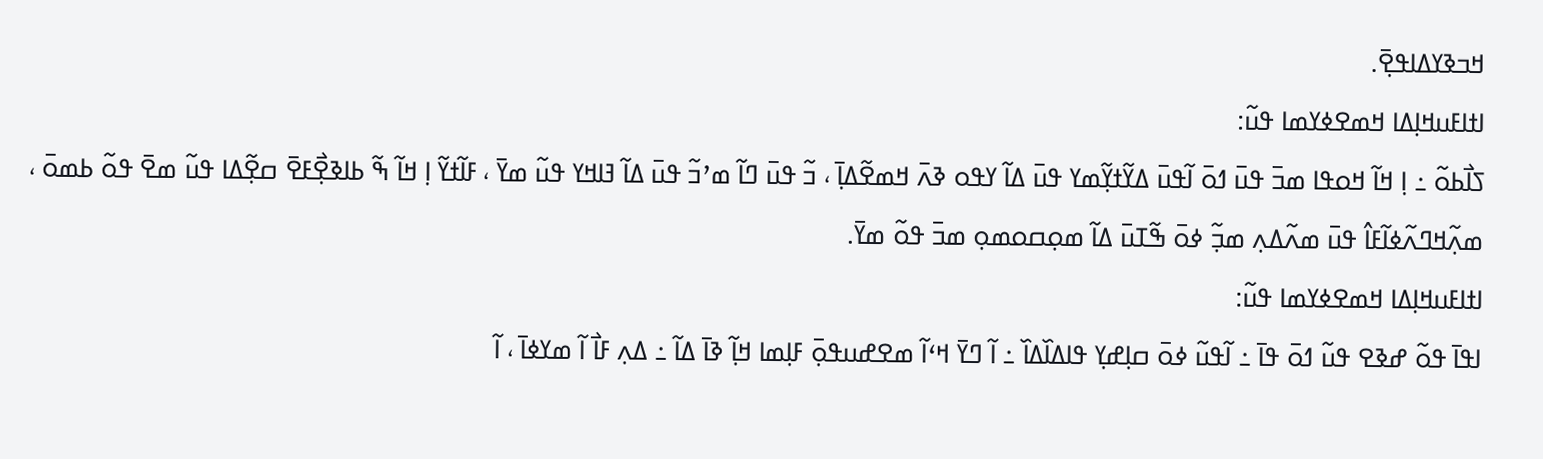ߞߏߢߌߡߊߟߐ߲߫.
ߊߙߊߓߎߞߊ߲ߡߊ ߞߘߐߦߌߘߊ ߟߎ߬:
ߖߊ߯ߕߋ߬ ߸ ߊ߲ ߞߊ߬ ߞߋߟߊ ߘߏ߫ ߟߎ߫ ߗߋ߫ ߊ߬ߟߎ߫ ߡߌ߬ߙߌ߲߬ߘߌ ߟߎ߫ ߡߊ߬ ߌߟߋ ߢߍ߫ ߞߘߐ߬ߡߊ߲߫ ، ߏ߬ ߟߎ߫ ߣߊ߬ ߘߴߏ߬ ߟߎ߫ ߡߊ߬ ߔߊߞߌ ߟߎ߬ ߘߌ߫ ، ߓߊ߬ߙߌ߬ ߊ߲ ߞߊ߬ ߒ߬ ߕߊߢߐ߲߯ߓߐ߫ ߛߐ߲߬ߡߊ ߟߎ߬ ߘߐ߫ ߟߋ߬ ߕߘߋ߫ ، ߘߍ߲߬ߞߣߍ߬ߦߊ߬ߓߊ߮ ߟߎ߫ ߘߍ߬ߡߍ߲ ߘߏ߲߬ ߦߋ߫ ߒ߬ߠߎ߫ ߡߊ߬ ߘߋ߲ߛߋߘߋ߲ ߘߏ߫ ߟߋ߬ ߘߌ߫.
ߊߙߊߓߎߞߊ߲ߡߊ ߞߘߐߦߌߘߊ ߟߎ߬:
ߊߟߊ߫ ߟߋ߬ ߝߢߐ ߟߎ߬ ߗߋ߫ ߟߊ߫ ߸ ߊ߬ߟߎ߬ ߦߋ߫ ߛߊ߲ߝߌ߲ ߟߊߡߊ߰ߡߊ߰ ߸ ߊ߬ ߣߌ߫ ߞߵߊ߬ ߘߐߝߎߟߋ߲߫ ߓߊ߲ߘߊ ߞߊ߲߬ ߢߊ߫ ߡߊ߬ ߸ ߡߍ߲ ߓߊ߯ ߊ߬ ߘߌߦߊ߫ ، ߊ߬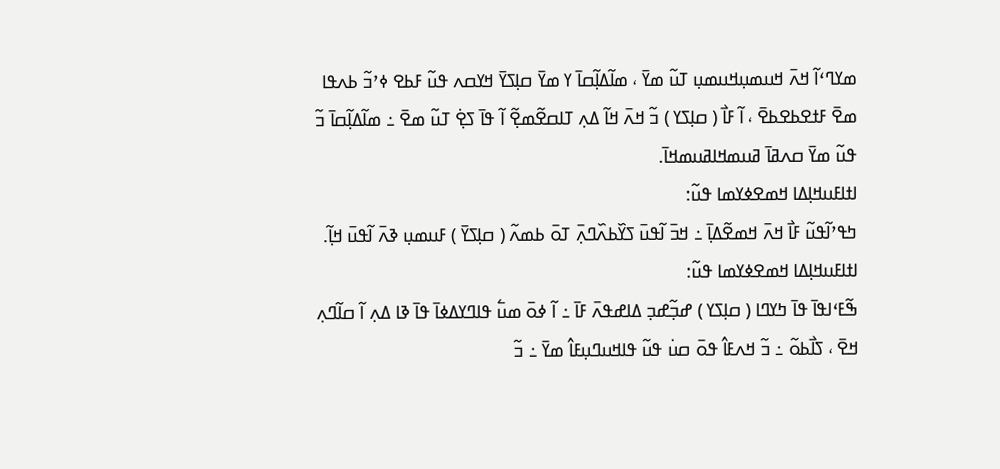ߘߌߣߵߊ߬ ߞߍ߫ ߞߎߘߎ߲ߞߎߘߎ߲ ߠߎ߬ ߘߌ߫ ، ߘߊ߬ߡߊ߲߬ߛߊ߫ ߌ ߘߌ߫ ߛߊ߲ߖߌ߫ ߞߌߛߍ ߟߎ߬ ߓߕߐ ߦߴߏ߬ ߕߍߟߊ ߘߐ߫ ߓߙߐߕߐߕߐ߫ ، ߊ߬ ߓߊ߯ ( ߛߊ߲ߖߌ ) ߏ߬ ߞߍ߫ ߞߊ߬ ߡߍ߲ ߠߊߛߐ߬ߘߐ߲߬ ߊ߬ ߟߊ߫ ߖߐ߲߭ ߠߎ߬ ߘߐ߫ ߸ ߘߊ߬ߡߊ߲߬ߛߊ߫ ߏ߬ ߟߎ߬ ߘߌ߫ ߛߍߥߊ߫ ߥߎߘߞߊߥߎߘߞߊ߫.
ߊߙߊߓߎߞߊ߲ߡߊ ߞߘߐߦߌߘߊ ߟߎ߬:
ߤߟߴߊ߬ߟߎ߬ ߓߊ߯ ߞߍ߫ ߞߘߐ߬ߡߊ߲߫ ߸ ߞߏ߫ ߊ߬ߟߎ߫ ߖߌ߰ߕߍ߰ߣߍ߲߫ ߠߋ߫ ߕߘߍ߬ ( ߛߊ߲ߖߌ߫ ) ߓߎߘߎ߲ ߢߍ߫ ߊ߬ߟߎ߫ ߞߊ߲߬.
ߊߙߊߓߎߞߊ߲ߡߊ ߞߘߐߦߌߘߊ ߟߎ߬:
ߒ߬ߓߵߊߟߊ߫ ߟߊ߫ ߤߌߣߊ ( ߛߊ߲ߖߌ ) ߝߏ߲߬ߝߏ߲ ߡߊߝߟߍ߫ ߓߊ߫ ߸ ߊ߬ ߦߋ߫ ߘߎ߱ ߟߊߣߌߡߦߊ߫ ߟߊ߫ ߢߊ ߡߍ߲ ߊ߬ ߛߊ߬ߣߍ߲ ߞߐ߫ ، ߖߊ߯ߕߋ߬ ߸ ߏ߬ ߞߍߓߊ߮ ߟߋ߫ ߛߎ߭ ߟߎ߬ ߟߊߞߎߣߎ߲ߓߊ߮ ߘߌ߫ ߸ ߏ߬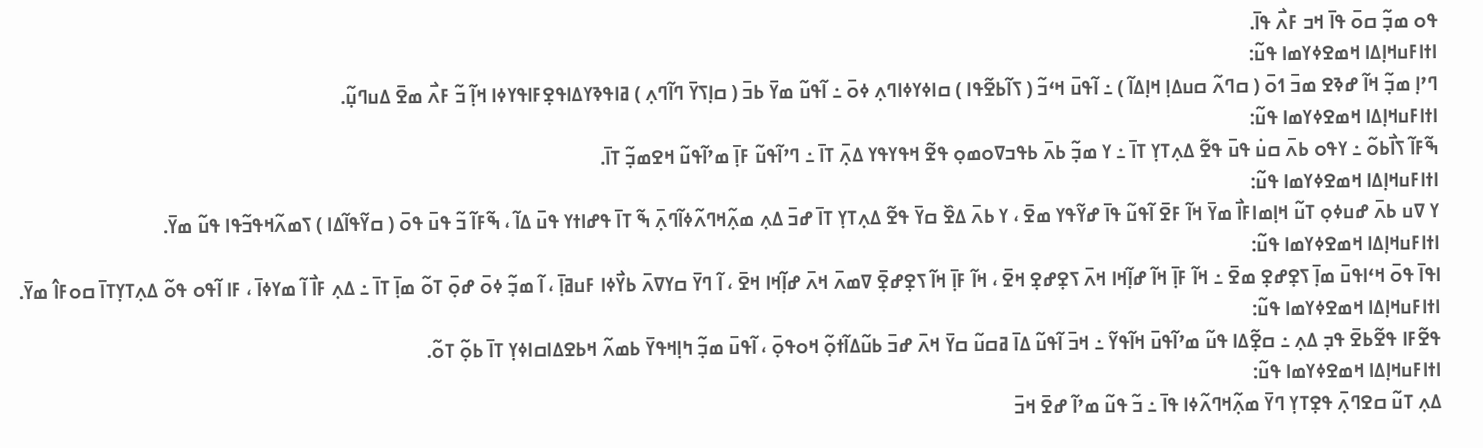ߟߋ ߘߏ߲߬ ߛߋ߫ ߟߊ߫ ߞߏ ߓߍ߯ ߟߊ߫.
ߊߙߊߓߎߞߊ߲ߡߊ ߞߘߐߦߌߘߊ ߟߎ߬:
ߣߴߊ߲ ߘߏ߲߬ ߞߊ߬ ߝߢߐ ߘߏ߫ ߗߋ߫ ( ߛߣߍ߬ ߛߎߡߊ߲ ߞߊ߲ߡߊ߬ ) ߸ ߊ߬ߟߎ߫ ߞߵߏ߬ ( ߖߊ߬ߕߐ߬ߟߊ ) ߛߊߦߌߦߊߣߍ߲ ߦߋ߫ ߸ ߊ߬ߟߎ߬ ߘߌ߫ ߕߏ߫ ( ߛߊ߲ߖߌ߫ ߣߊ߬ߣߍ߲ ) ߥߊߟߢߌߡߊߟߐ߲ߓߊߟߌߦߊ ߞߊ߲߬ ߏ߬ ߓߍ߯ ߘߐ߫ ߡߎߣߎ߲߬.
ߊߙߊߓߎߞߊ߲ߡߊ ߞߘߐߦߌߘߊ ߟߎ߬:
ߒ߬ߓߊ߬ ߖߊ߯ߕߋ߬ ߸ ߌߟߋ ߕߍ߫ ߛߎ߭ ߟߎ߫ ߟߐ߬ ߡߍ߲ߠߌ߲ ߠߊ߫ ߸ ߌ ߘߏ߲߬ ߕߍ߫ ߕߟߏߜߋߘߋ߲ ߟߐ߬ ߞߟߌߟߌ ߡߍ߲߫ ߠߊ߫ ߸ ߣߴߊ߬ߟߎ߬ ߓߊ߲߫ ߘߴߊ߬ߟߎ߬ ߞߐߘߏ߲߬ ߠߊ߫.
ߊߙߊߓߎߞߊ߲ߡߊ ߞߘߐߦߌߘߊ ߟߎ߬:
ߌ ߜߎ ߕߍ߫ ߝߎߦߋ߲ ߠߎ߬ ߞߊ߲ߘߊߓߊ߯ ߘߌ߫ ߞߊ߬ ߓߐ߫ ߊ߬ߟߎ߬ ߟߊ߫ ߝߌ߬ߟߌ ߘߐ߫ ، ߌ ߕߍ߫ ߡߐ߰ ߛߌ߫ ߟߐ߬ ߡߍ߲ߠߌ߲ ߠߊ߫ ߝߏ߫ ߡߍ߲ ߘߍ߲߬ߞߣߍ߬ߦߊ߬ߣߍ߲߫ ߒ߬ ߠߊ߫ ߟߝߊߙߌ ߟߎ߫ ߡߊ߬ ، ߒ߬ߓߊ߬ ߏ߬ ߟߎ߫ ߟߋ߫ ( ߛߌ߬ߟߊ߬ߡߊ ) ߖߘߍ߬ߞߟߏ߬ߟߊ ߟߎ߬ ߘߌ߫.
ߊߙߊߓߎߞߊ߲ߡߊ ߞߘߐߦߌߘߊ ߟߎ߬:
ߊߟߊ߫ ߟߋ߫ ߞߵߊߟߎ߫ ߘߊ߲߫ ߖߐ߲ߝߐ߲ ߘߐ߫ ߸ ߞߊ߬ ߓߊ߲߫ ߞߊ߬ ߝߊ߲߬ߞߊ ߞߍ߫ ߖߐ߲ߝߐ߲ ߞߐ߫ ، ߞߊ߬ ߓߊ߲߫ ߞߊ߬ ߖߐ߲ߝߐ߲߫ ߜߘߍ߫ ߞߍ߫ ߝߊ߲߬ߞߊ ߞߐ߫ ، ߊ߬ ߣߌ߫ ߛߌߜߍ߫ ߕߌ߯ߦߊ ߓߎߥߊ߲߫ ، ߊ߬ ߘߏ߲߬ ߦߋ߫ ߝߋ߲߫ ߠߋ߬ ߘߊ߲߫ ߠߊ߫ ߸ ߡߍ߲ ߓߊ߯ ߊ߬ ߘߌߦߊ߫ ، ߓߊ ߊ߬ߟߋ ߟߋ߬ ߡߍ߲ߠߌ߲ߠߊ߫ ߛߋߓߊ߮ ߘߌ߫.
ߊߙߊߓߎߞߊ߲ߡߊ ߞߘߐߦߌߘߊ ߟߎ߬:
ߟߐ߬ߓߊ ߟߐ߬ߕߐ߫ ߟߏ߲ ߡߍ߲ ߸ ߛߐ߲߬ߡߊ ߟߎ߬ ߘߴߊ߬ߟߎ߫ ߞߊ߬ߟߌ߬ ߸ ߞߏ߫ ߊ߬ߟߎ߬ ߡߊ߫ ߥߛߎ߬ ߛߌ߫ ߞߍ߫ ߝߏ߫ ߕߎ߬ߡߊ߬ߙߋ߲߬ ߞߋߟߋ߲߫ ، ߊ߬ߟߎ߫ ߘߏ߲߬ ߤߊ߲ߞߟߌ߫ ߕߘߍ߬ ߞߕߐߡߊߛߊߦߌ߲ ߠߊ߫ ߕߋ߲߬ ߠߋ߬.
ߊߙߊߓߎߞߊ߲ߡߊ ߞߘߐߦߌߘߊ ߟߎ߬:
ߡߍ߲ ߠߎ߬ ߛߐߣߍ߲߫ ߟߐ߲ߠߌ߲ ߣߌ߫ ߘߍ߲߬ߞߣߍ߬ߦߊ ߟߊ߫ ߸ ߏ߬ ߟߎ߬ ߘߴߊ߬ ߝߐ߫ ߞߏ߫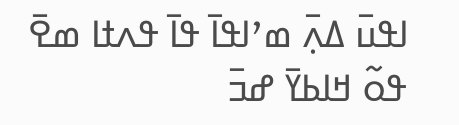ߊߟߎ߫ ߡߍ߲߫ ߘߴߊߟߊ߫ ߟߊ߫ ߟߍߙߊ ߘߐ߫ ߟߋ߬ ߞߊߕߌ߫ ߝߏ߫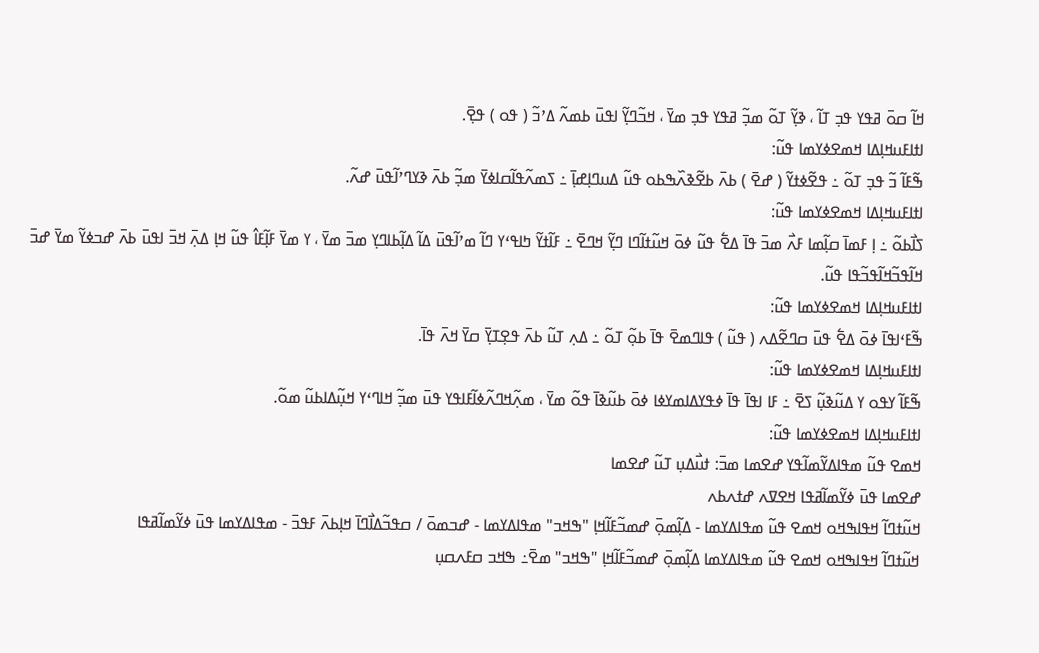ߞߊ߬ ߛߋ߫ ߥߟߌ ߟߏ߲ ߠߊ߬ ، ߢߌ߲߬ ߠߋ߬ ߘߏ߲߬ ߥߟߌ ߟߏ߲ ߘߌ߫ ، ߞߏ߬ߣߌ߲߬ ߊߟߎ߫ ߕߘߍ߬ ߡߴߏ߬ ( ߟߋ ) ߟߐ߲߫.
ߊߙߊߓߎߞߊ߲ߡߊ ߞߘߐߦߌߘߊ ߟߎ߬:
ߒ߬ߓߊ߬ ߏ߬ ߟߏ߲ ߠߋ߬ ߸ ߟߐ߬ߦߙߌ߬ ( ߝߐ߫ ) ߕߍ߫ ߕߐ߬ߢߍ߰ߒߕߋ ߟߎ߬ ߡߎߣߊ߲ߝߊ߲߫ ߸ ߖߘߍ߬ߟߊ߬ߛߊߦߌ߫ ߘߏ߲߬ ߕߍ߫ ߢߌߣߴߊ߬ߟߎ߫ ߝߍ߬.
ߊߙߊߓߎߞߊ߲ߡߊ ߞߘߐߦߌߘߊ ߟߎ߬:
ߖߊ߯ߕߋ߬ ߸ ߊ߲ ߓߘߊ߫ ߛߊ߲߬ߘߊ ߓߍ߯ ߘߏ߫ ߟߊ߫ ߡߐ߱ ߟߎ߬ ߦߋ߫ ߞߎ߬ߙߊ߬ߣߊ ߣߌ߲߬ ߞߣߐ߫ ߸ ߓߊ߬ߙߌ߬ ߤߊߟߵߌ ߣߊ߬ ߘߴߊ߬ߟߎ߫ ߡߊ߬ ߡߊ߲߬ߕߊߣߌ߲ ߘߏ߫ ߘߌ߫ ، ߌ ߘߌ߫ ߓߊ߲߬ߓߊ߮ ߟߎ߬ ߞߊ߲ ߡߍ߲߫ ߞߏ߫ ߊߟߎ߫ ߕߍ߫ ߝߏߦߌ߬ ߘߌ߫ ߝߏ߫ ߞߊ߬ߟߏ߬ߞߊ߬ߟߏ߬ߟߊ ߟߎ߬.
ߊߙߊߓߎߞߊ߲ߡߊ ߞߘߐߦߌߘߊ ߟߎ߬:
ߒ߬ߓߵߊߟߊ߫ ߦߋ߫ ߡߐ߱ ߟߎ߫ ߛߣߐ߬ߡߍ ( ߟߎ߬ ) ߟߊߣߘߐ߫ ߟߊ߫ ߕߋ߲߬ ߠߋ߬ ߸ ߡߍ߲ ߠߎ߬ ߕߍ߫ ߟߐ߲ߠߌ߲߫ ߛߌ߫ ߞߍ߫ ߟߊ߫.
ߊߙߊߓߎߞߊ߲ߡߊ ߞߘߐߦߌߘߊ ߟߎ߬:
ߒ߬ߓߊ߬ ߌߟߋ ߌ ߡߎ߬ߢߎ߲߬ ߖߐ߫ ߸ ߓߊ ߊߟߊ߫ ߟߊ߫ ߦߟߌߡߊߘߌߦߊ ߦߋ߫ ߕߎ߬ߢߊ߫ ߟߋ߬ ߘߌ߫ ، ߘߍ߲߬ߞߣߍ߬ߦߊ߬ߓߊߟߌ ߟߎ߫ ߘߏ߲߬ ߞߊߣߵߌ ߞߎ߲߬ߡߊߕߎ߬ ߘߋ߬.
ߊߙߊߓߎߞߊ߲ߡߊ ߞߘߐߦߌߘߊ ߟߎ߬:
ߞߘߐ ߟߎ߬ ߘߟߊߡߌ߬ߘߊ߬ߟߌ ߝߐߘߊ ߘߏ߫: ߙߎ߯ߡߎ߲ ߠߎ߬ ߝߐߘߊ
ߝߐߘߊ ߟߎ߫ ߦߌ߬ߘߊ߬ߥߟߊ ߞߐߜߍ ߝߙߍߕߍ
ߞߎ߬ߙߣߊ߬ ߞߟߊߒߞߋ ߞߘߐ ߟߎ߬ ߘߟߊߡߌߘߊ - ߡߊ߲߬ߘߋ߲߫ ߝߘߏ߬ߓߊ߬ߞߊ߲ "ߒߞߏ" ߘߟߊߡߌߘߊ - ߝߏߘߋ߫ / ߛߟߏ߬ߡߊ߯ߣߊ߫ ߞߊ߲ߕߍ߫ ߓߟߏ߫ - ߘߟߊߡߌߘߊ ߟߎ߫ ߦߌ߬ߘߊ߬ߥߟߊ
ߞߎ߬ߙߣߊ߬ ߞߟߊߒߞߋ ߞߘߐ ߟߎ߬ ߘߟߊߡߌߘߊ ߡߊ߲߬ߘߋ߲߫ ߝߘߏ߬ߓߊ߬ߞߊ߲ "ߒߞߏ" ߘߐ߫߸ ߒߞߏ ߛߓߍߛߎ߲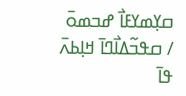ߛߌ߲ߘߌߓߊ߯ ߝߏߘߋ߫ / ߛߟߏ߬ߡߊ߯ߣߊ߫ ߞߊ߲ߕߍ߫ ߟߊ߫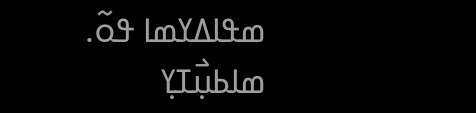ߘߟߊߡߌߘߊ ߟߋ߬.
ߘߊߕߎ߲߯ߠߌ߲